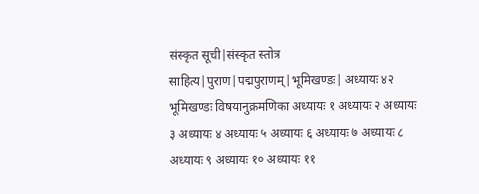संस्कृत सूची|संस्कृत स्तोत्र साहित्य|पुराण|पद्मपुराणम्|भूमिखण्डः| अध्यायः ४२ भूमिखण्डः विषयानुक्रमणिका अध्यायः १ अध्यायः २ अध्यायः ३ अध्यायः ४ अध्यायः ५ अध्यायः ६ अध्यायः ७ अध्यायः ८ अध्यायः ९ अध्यायः १० अध्यायः ११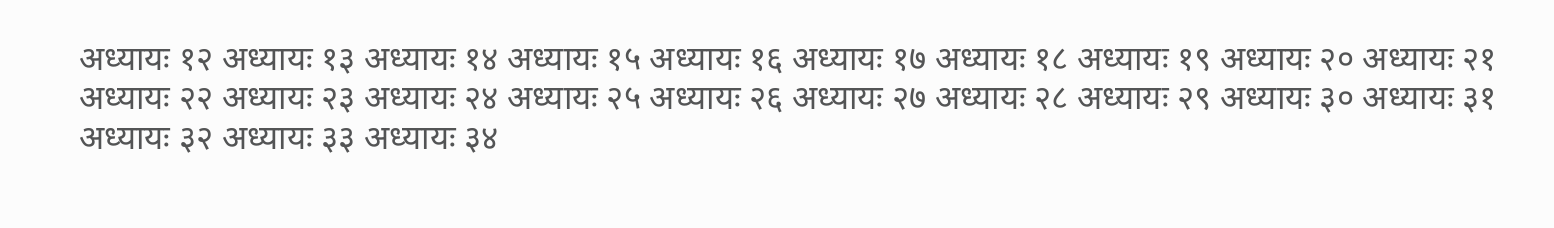अध्यायः १२ अध्यायः १३ अध्यायः १४ अध्यायः १५ अध्यायः १६ अध्यायः १७ अध्यायः १८ अध्यायः १९ अध्यायः २० अध्यायः २१ अध्यायः २२ अध्यायः २३ अध्यायः २४ अध्यायः २५ अध्यायः २६ अध्यायः २७ अध्यायः २८ अध्यायः २९ अध्यायः ३० अध्यायः ३१ अध्यायः ३२ अध्यायः ३३ अध्यायः ३४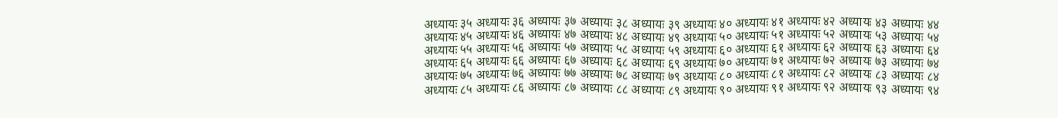अध्यायः ३५ अध्यायः ३६ अध्यायः ३७ अध्यायः ३८ अध्यायः ३९ अध्यायः ४० अध्यायः ४१ अध्यायः ४२ अध्यायः ४३ अध्यायः ४४ अध्यायः ४५ अध्यायः ४६ अध्यायः ४७ अध्यायः ४८ अध्यायः ४९ अध्यायः ५० अध्यायः ५१ अध्यायः ५२ अध्यायः ५३ अध्यायः ५४ अध्यायः ५५ अध्यायः ५६ अध्यायः ५७ अध्यायः ५८ अध्यायः ५९ अध्यायः ६० अध्यायः ६१ अध्यायः ६२ अध्यायः ६३ अध्यायः ६४ अध्यायः ६५ अध्यायः ६६ अध्यायः ६७ अध्यायः ६८ अध्यायः ६९ अध्यायः ७० अध्यायः ७१ अध्यायः ७२ अध्यायः ७३ अध्यायः ७४ अध्यायः ७५ अध्यायः ७६ अध्यायः ७७ अध्यायः ७८ अध्यायः ७९ अध्यायः ८० अध्यायः ८१ अध्यायः ८२ अध्यायः ८३ अध्यायः ८४ अध्यायः ८५ अध्यायः ८६ अध्यायः ८७ अध्यायः ८८ अध्यायः ८९ अध्यायः ९० अध्यायः ९१ अध्यायः ९२ अध्यायः ९३ अध्यायः ९४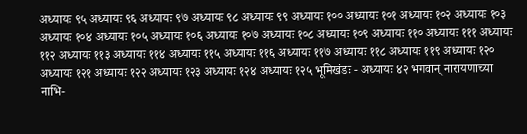अध्यायः ९५ अध्यायः ९६ अध्यायः ९७ अध्यायः ९८ अध्यायः ९९ अध्यायः १०० अध्यायः १०१ अध्यायः १०२ अध्यायः १०३ अध्यायः १०४ अध्यायः १०५ अध्यायः १०६ अध्यायः १०७ अध्यायः १०८ अध्यायः १०९ अध्यायः ११० अध्यायः १११ अध्यायः ११२ अध्यायः ११३ अध्यायः ११४ अध्यायः ११५ अध्यायः ११६ अध्यायः ११७ अध्यायः ११८ अध्यायः ११९ अध्यायः १२० अध्यायः १२१ अध्यायः १२२ अध्यायः १२३ अध्यायः १२४ अध्यायः १२५ भूमिखंडः - अध्यायः ४२ भगवान् नारायणाच्या नाभि-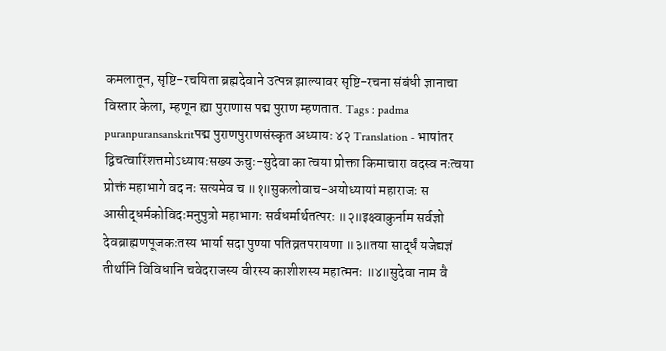कमलातून, सृष्टि-रचयिता ब्रह्मदेवाने उत्पन्न झाल्यावर सृष्टि-रचना संबंधी ज्ञानाचा विस्तार केला, म्हणून ह्या पुराणास पद्म पुराण म्हणतात. Tags : padma puranpuransanskritपद्म पुराणपुराणसंस्कृत अध्यायः ४२ Translation - भाषांतर द्विचत्वारिंशत्तमोऽध्यायःसख्य ऊचुः-सुदेवा का त्वया प्रोक्ता किमाचारा वदस्व नःत्वया प्रोक्तं महाभागे वद नः सत्यमेव च ॥१॥सुकलोवाच-अयोध्यायां महाराजः स आसीद्धर्मकोविदःमनुपुत्रो महाभागः सर्वधर्मार्थतत्परः ॥२॥इक्ष्वाकुर्नाम सर्वज्ञो देवब्राह्मणपूजकःतस्य भार्या सदा पुण्या पतिव्रतपरायणा ॥३॥तया सार्द्धं यजेद्यज्ञं तीर्थानि विविधानि चवेदराजस्य वीरस्य काशीशस्य महात्मनः ॥४॥सुदेवा नाम वै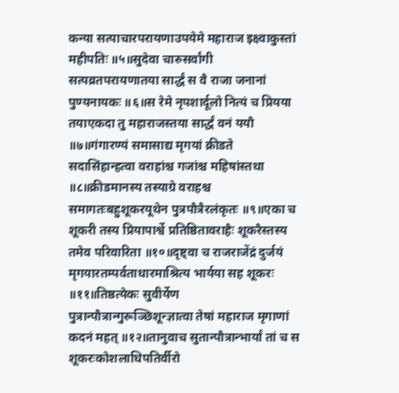कन्या सत्याचारपरायणाउपयेमे महाराज इक्ष्वाकुस्तां महीपतिः ॥५॥सुदेवा चारुसर्वांगी सत्यव्रतपरायणातया सार्द्धं स वै राजा जनानां पुण्यनायकः ॥६॥स रेमे नृपशार्दूलो नित्यं च प्रियया तयाएकदा तु महाराजस्तया सार्द्धं वनं ययौ ॥७॥गंगारण्यं समासाद्य मृगयां क्रीडते सदासिंहान्हत्वा वराहांश्च गजांश्च महिषांस्तथा ॥८॥क्रीडमानस्य तस्याग्रे वराहश्च समागतःबहुशूकरयूथेन पुत्रपौत्रैरलंकृतः ॥९॥एका च शूकरी तस्य प्रियापार्श्वे प्रतिष्ठितावराहैः शूकरैस्तस्य तमेव परिवारिता ॥१०॥दृष्ट्वा च राजराजेंद्रं दुर्जयं मृगयारतम्पर्वताधारमाश्रित्य भार्यया सह शूकरः ॥११॥तिष्ठत्येकः सुवीर्येण पुत्रान्पौत्रान्गुरूञ्छिशून्ज्ञात्वा तेषां महाराज मृगाणां कदनं महत् ॥१२॥तानुवाच सुतान्पौत्रान्भार्यां तां च स शूकरःकोशलाधिपतिर्वीरो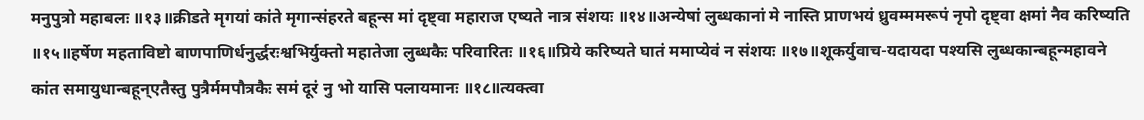मनुपुत्रो महाबलः ॥१३॥क्रीडते मृगयां कांते मृगान्संहरते बहून्स मां दृष्ट्वा महाराज एष्यते नात्र संशयः ॥१४॥अन्येषां लुब्धकानां मे नास्ति प्राणभयं ध्रुवम्ममरूपं नृपो दृष्ट्वा क्षमां नैव करिष्यति ॥१५॥हर्षेण महताविष्टो बाणपाणिर्धनुर्द्धरःश्वभिर्युक्तो महातेजा लुब्धकैः परिवारितः ॥१६॥प्रिये करिष्यते घातं ममाप्येवं न संशयः ॥१७॥शूकर्युवाच-यदायदा पश्यसि लुब्धकान्बहून्महावने कांत समायुधान्बहून्एतैस्तु पुत्रैर्ममपौत्रकैः समं दूरं नु भो यासि पलायमानः ॥१८॥त्यक्त्वा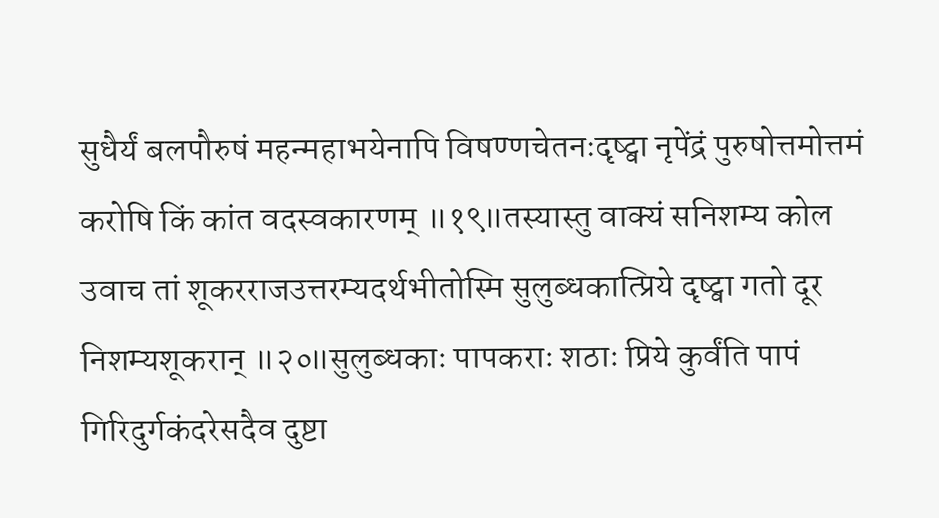सुधैर्यं बलपौरुषं महन्महाभयेनापि विषण्णचेतनःदृष्ट्वा नृपेंद्रं पुरुषोत्तमोत्तमं करोषि किं कांत वदस्वकारणम् ॥१९॥तस्यास्तु वाक्यं सनिशम्य कोल उवाच तां शूकरराजउत्तरम्यदर्थभीतोस्मि सुलुब्धकात्प्रिये दृष्ट्वा गतो दूर निशम्यशूकरान् ॥२०॥सुलुब्धकाः पापकराः शठाः प्रिये कुर्वंति पापं गिरिदुर्गकंदरेसदैव दुष्टा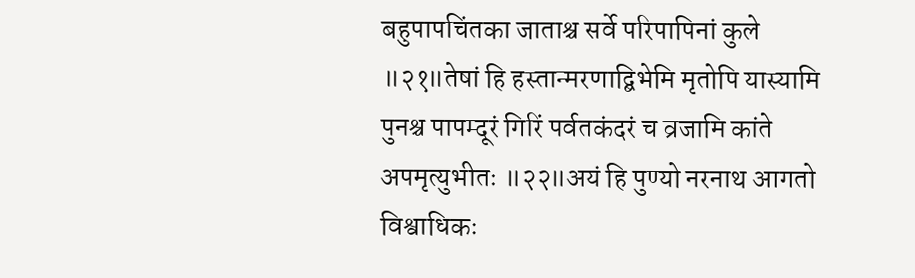बहुपापचिंतका जाताश्च सर्वे परिपापिनां कुले ॥२१॥तेषां हि हस्तान्मरणाद्बिभेमि मृतोपि यास्यामि पुनश्च पापम्दूरं गिरिं पर्वतकंदरं च व्रजामि कांते अपमृत्युभीतः ॥२२॥अयं हि पुण्यो नरनाथ आगतो विश्वाधिकः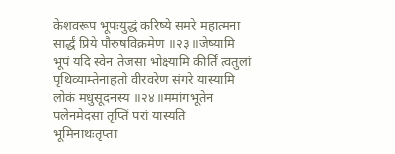केशवरूप भूपःयुद्धं करिष्ये समरे महात्मना सार्द्धं प्रिये पौरुषविक्रमेण ॥२३॥जेष्यामि भूपं यदि स्वेन तेजसा भोक्ष्यामि कीर्तिं त्वतुलां पृथिव्याम्तेनाहतो वीरवरेण संगरे यास्यामि लोकं मधुसूदनस्य ॥२४॥ममांगभूतेन पलेनमेदसा तृप्तिं परां यास्यति भूमिनाथःतृप्ता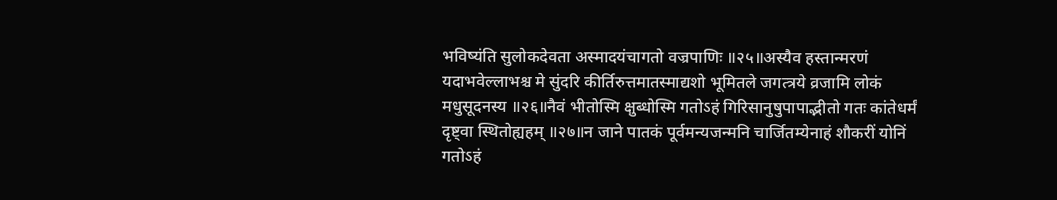भविष्यंति सुलोकदेवता अस्मादयंचागतो वज्रपाणिः ॥२५॥अस्यैव हस्तान्मरणं यदाभवेल्लाभश्च मे सुंदरि कीर्तिरुत्तमातस्माद्यशो भूमितले जगत्त्रये व्रजामि लोकं मधुसूदनस्य ॥२६॥नैवं भीतोस्मि क्षुब्धोस्मि गतोऽहं गिरिसानुषुपापाद्भीतो गतः कांतेधर्मं दृष्ट्वा स्थितोह्यहम् ॥२७॥न जाने पातकं पूर्वमन्यजन्मनि चार्जितम्येनाहं शौकरीं योनिं गतोऽहं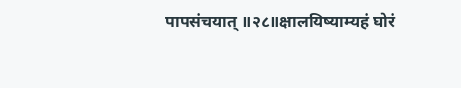पापसंचयात् ॥२८॥क्षालयिष्याम्यहं घोरं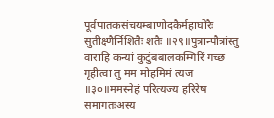पूर्वपातकसंचयम्बाणोदकैर्महाघोरैः सुतीक्ष्णैर्निशितैः शतैः ॥२९॥पुत्रान्पौत्रांस्तु वाराहि कन्यां कुटुंबबालकम्गिरिं गच्छ गृहीत्वा तु मम मोहमिमं त्यज ॥३०॥ममस्नेहं परित्यज्य हरिरेष समागतःअस्य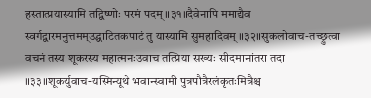हस्तात्प्रयास्यामि तद्विष्णोः परमं पदम् ॥३१॥दैवेनापि ममाद्यैव स्वर्गद्वारमनुत्तमम्उद्घाटितकपाटं तु यास्यामि सुमहादिवम् ॥३२॥सुकलोवाच-तच्छ्रुत्वा वचनं तस्य शूकरस्य महात्मनःउवाच तत्प्रिया सख्यः सीदमानांतरा तदा ॥३३॥शूकर्युवाच-यस्मिन्यूथे भवान्स्वामी पुत्रपौत्रैरलंकृतःमित्रैश्च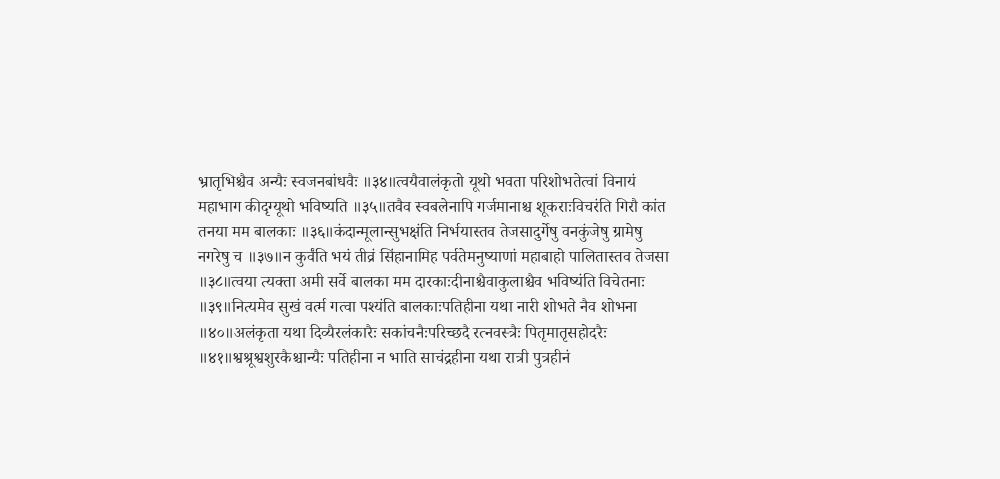भ्रातृभिश्चैव अन्यैः स्वजनबांधवैः ॥३४॥त्वयैवालंकृतो यूथो भवता परिशोभतेत्वां विनायं महाभाग कीदृग्यूथो भविष्यति ॥३५॥तवैव स्वबलेनापि गर्जमानाश्च शूकराःविचरंति गिरौ कांत तनया मम बालकाः ॥३६॥कंदान्मूलान्सुभक्षंति निर्भयास्तव तेजसादुर्गेषु वनकुंजेषु ग्रामेषु नगरेषु च ॥३७॥न कुर्वंति भयं तीव्रं सिंहानामिह पर्वतेमनुष्याणां महाबाहो पालितास्तव तेजसा ॥३८॥त्वया त्यक्ता अमी सर्वे बालका मम दारकाःदीनाश्चैवाकुलाश्चैव भविष्यंति विचेतनाः ॥३९॥नित्यमेव सुखं वर्त्म गत्वा पश्यंति बालकाःपतिहीना यथा नारी शोभते नैव शोभना ॥४०॥अलंकृता यथा दिव्यैरलंकारैः सकांचनैःपरिच्छदै रत्नवस्त्रैः पितृमातृसहोदरैः ॥४१॥श्वश्रूश्वशुरकैश्चान्यैः पतिहीना न भाति साचंद्रहीना यथा रात्री पुत्रहीनं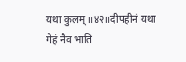यथा कुलम् ॥४२॥दीपहीनं यथा गेहं नैव भाति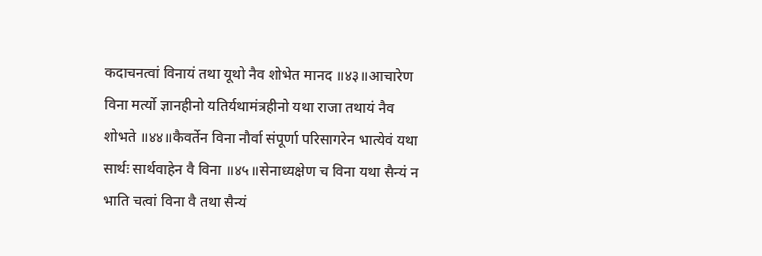कदाचनत्वां विनायं तथा यूथो नैव शोभेत मानद ॥४३॥आचारेण विना मर्त्यो ज्ञानहीनो यतिर्यथामंत्रहीनो यथा राजा तथायं नैव शोभते ॥४४॥कैवर्तेन विना नौर्वा संपूर्णा परिसागरेन भात्येवं यथा सार्थः सार्थवाहेन वै विना ॥४५॥सेनाध्यक्षेण च विना यथा सैन्यं न भाति चत्वां विना वै तथा सैन्यं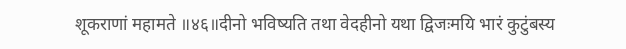शूकराणां महामते ॥४६॥दीनो भविष्यति तथा वेदहीनो यथा द्विजःमयि भारं कुटुंबस्य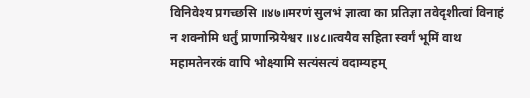विनिवेश्य प्रगच्छसि ॥४७॥मरणं सुलभं ज्ञात्वा का प्रतिज्ञा तवेदृशीत्वां विनाहं न शक्नोमि धर्तुं प्राणान्प्रियेश्वर ॥४८॥त्वयैव सहिता स्वर्गं भूमिं वाथ महामतेनरकं वापि भोक्ष्यामि सत्यंसत्यं वदाम्यहम्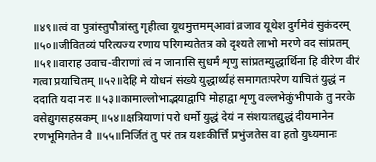॥४९॥त्वं वा पुत्रांस्तुपौत्रांस्तु गृहीत्वा यूथमुत्तमम्आवां व्रजाव यूथेश दुर्गमेवं सुकंदरम् ॥५०॥जीवितव्यं परित्यज्य रणाय परिगम्यतेतत्र को दृश्यते लाभो मरणे वद सांप्रतम् ॥५१॥वाराह उवाच-वीराणां त्वं न जानासि सुधर्मं शृणु सांप्रतम्युद्धार्थिना हि वीरेण वीरं गत्वा प्रयाचितम् ॥५२॥देहि मे योधनं संख्ये युद्धार्थ्यहं समागतःपरेण याचितं युद्धं न ददाति यदा नरः ॥५३॥कामाल्लोभाद्भयाद्वापि मोहाद्वा शृणु वल्लभेकुंभीपाके तु नरके वसेद्युगसहस्रकम् ॥५४॥क्षत्रियाणां परो धर्मो युद्धं देयं न संशयःतद्युद्धं दीयमानेन रणभूमिगतेन वै ॥५५॥निर्जितं तु परं तत्र यशःकीर्त्तिं प्रभुंजतेस वा हतो युध्यमानः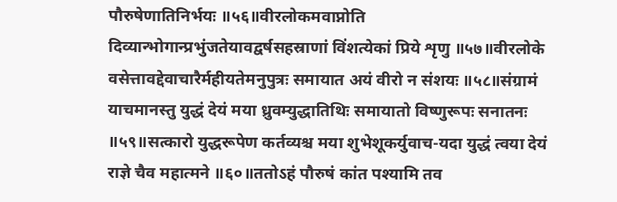पौरुषेणातिनिर्भयः ॥५६॥वीरलोकमवाप्नोति दिव्यान्भोगान्प्रभुंजतेयावद्वर्षसहस्राणां विंशत्येकां प्रिये शृणु ॥५७॥वीरलोके वसेत्तावद्देवाचारैर्महीयतेमनुपुत्रः समायात अयं वीरो न संशयः ॥५८॥संग्रामं याचमानस्तु युद्धं देयं मया ध्रुवम्युद्धातिथिः समायातो विष्णुरूपः सनातनः ॥५९॥सत्कारो युद्धरूपेण कर्तव्यश्च मया शुभेशूकर्युवाच-यदा युद्धं त्वया देयं राज्ञे चैव महात्मने ॥६०॥ततोऽहं पौरुषं कांत पश्यामि तव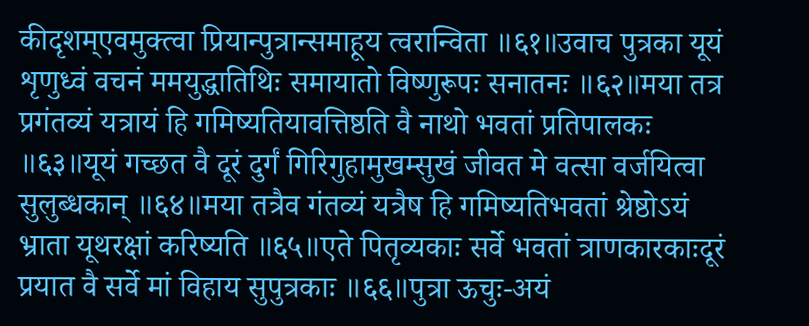कीदृशम्एवमुक्त्वा प्रियान्पुत्रान्समाहूय त्वरान्विता ॥६१॥उवाच पुत्रका यूयं शृणुध्वं वचनं ममयुद्धातिथिः समायातो विष्णुरूपः सनातनः ॥६२॥मया तत्र प्रगंतव्यं यत्रायं हि गमिष्यतियावत्तिष्ठति वै नाथो भवतां प्रतिपालकः ॥६३॥यूयं गच्छत वै दूरं दुर्गं गिरिगुहामुखम्सुखं जीवत मे वत्सा वर्जयित्वा सुलुब्धकान् ॥६४॥मया तत्रैव गंतव्यं यत्रैष हि गमिष्यतिभवतां श्रेष्ठोऽयं भ्राता यूथरक्षां करिष्यति ॥६५॥एते पितृव्यकाः सर्वे भवतां त्राणकारकाःदूरं प्रयात वै सर्वे मां विहाय सुपुत्रकाः ॥६६॥पुत्रा ऊचुः-अयं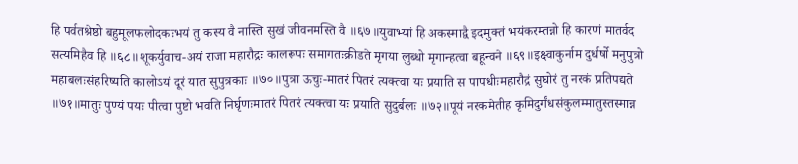हि पर्वतश्रेष्ठो बहुमूलफलोदकःभयं तु कस्य वै नास्ति सुखं जीवनमस्ति वै ॥६७॥युवाभ्यां हि अकस्माद्वै इदमुक्तं भयंकरम्तन्नो हि कारणं मातर्वद सत्यमिहैव हि ॥६८॥शूकर्युवाच-अयं राजा महारौद्रः कालरूपः समागतःक्रीडते मृगया लुब्धो मृगान्हत्वा बहून्वने ॥६९॥इक्ष्वाकुर्नाम दुर्धर्षो मनुपुत्रो महाबलःसंहरिष्यति कालोऽयं दूरं यात सुपुत्रकाः ॥७०॥पुत्रा ऊचुः-मातरं पितरं त्यक्त्वा यः प्रयाति स पापधीःमहारौद्रं सुघोरं तु नरकं प्रतिपद्यते ॥७१॥मातुः पुण्यं पयः पीत्वा पुष्टो भवति निर्घृणःमातरं पितरं त्यक्त्वा यः प्रयाति सुदुर्बलः ॥७२॥पूयं नरकमेतीह कृमिदुर्गंधसंकुलम्मातुस्तस्मान्न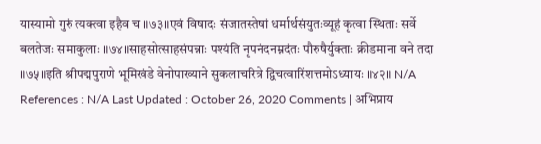यास्यामो गुरुं त्यक्त्वा इहैव च ॥७३॥एवं विषादः संजातस्तेषां धर्मार्थसंयुतःव्यूहं कृत्वा स्थिताः सर्वे बलतेजः समाकुलाः ॥७४॥साहसोत्साहसंपन्नाः पश्यंति नृपनंदनम्नदंतः पौरुषैर्युक्ताः क्रीडमाना वने तदा ॥७५॥इति श्रीपद्मपुराणे भूमिखंडे वेनोपाख्याने सुकलाचरित्रे द्विचत्वारिंशत्तमोऽध्यायः ॥४२॥ N/A References : N/A Last Updated : October 26, 2020 Comments | अभिप्राय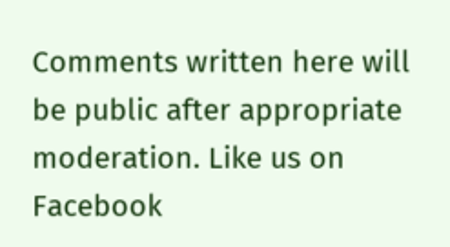Comments written here will be public after appropriate moderation. Like us on Facebook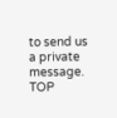to send us a private message. TOP